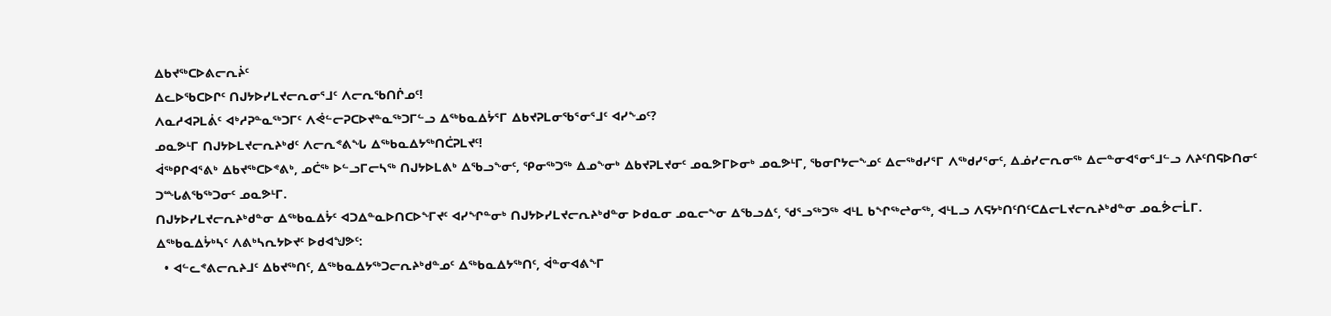ᐃᑲᔪᖅᑕᐅᕕᓕᕆᔩᑦ
ᐃᓚᐅᖃᑕᐅᒋᑦ ᑎᒍᔭᐅᓯᒪᔪᓕᕆᓂᕐᒧᑦ ᐱᓕᕆᖃᑎᒌᓄᑦ!
ᐱᓇᓱᐊᕈᒪᕖᑦ ᐊᒃᓱᕈᓐᓇᖅᑐᒥᑦ ᐱᕚᓪᓕᕈᑕᐅᔪᓐᓇᖅᑐᒥᓪᓗ ᐃᖅᑲᓇᐃᔮᕐᒥ ᐃᑲᔪᕈᒪᓂᖃᕐᓂᕐᒧᑦ ᐊᓯᖕᓄᑦ?
ᓄᓇᕗᒻᒥ ᑎᒍᔭᐅᒪᔪᓕᕆᔨᒃᑯᑦ ᐱᓕᕆᕝᕕᖓ ᐃᖅᑲᓇᐃᔭᖅᑎᑖᕈᒪᔪᑦ!
ᐋᖅᑭᒋᐊᕐᕕᒃ ᐃᑲᔪᖅᑕᐅᕝᕕᒃ, ᓄᑖᖅ ᐅᓪᓗᒥᓕᓴᖅ ᑎᒍᔭᐅᒪᕕᒃ ᐃᖃᓗᖕᓂᑦ, ᕿᓂᖅᑐᖅ ᐃᓄᖕᓂᒃ ᐃᑲᔪᕈᒪᔪᓂᑦ ᓄᓇᕗᒥᐅᓂᒃ ᓄᓇᕗᒻᒥ, ᖃᓂᒋᔭᓕᖕᓄᑦ ᐃᓕᖅᑯᓯᕐᒥ ᐱᖅᑯᓯᕐᓂᑦ, ᐃᓅᓯᓕᕆᓂᖅ ᐃᓕᓐᓂᐊᕐᓂᕐᒧᓪᓗ ᐱᔨᑦᑎᕋᐅᑎᓂᑦ ᑐᙵᕕᖃᖅᑐᓂᑦ ᓄᓇᕗᒻᒥ.
ᑎᒍᔭᐅᓯᒪᔪᓕᕆᔨᒃᑯᓐᓂ ᐃᖅᑲᓇᐃᔮᑦ ᐊᑐᐃᓐᓇᐅᑎᑕᐅᖕᒥᔪᑦ ᐊᓯᖏᓐᓂᒃ ᑎᒍᔭᐅᓯᒪᔪᓕᕆᔨᒃᑯᓐᓂ ᐅᑯᓇᓂ ᓄᓇᓕᖕᓂ ᐃᖃᓗᐃᑦ, ᖁᕐᓗᖅᑐᖅ ᐊᒻᒪ ᑲᖏᖅᖠᓂᖅ, ᐊᒻᒪᓗ ᐱᕋᔭᒃᑎᑦᑎᑦᑕᐃᓕᒪᔪᓕᕆᔨᒃᑯᓐᓂ ᓄᓇᕘᓕᒫᒥ.
ᐃᖅᑲᓇᐃᔮᒃᓴᑦ ᐱᕕᒃᓴᕆᔭᐅᔪᑦ ᐅᑯᐊᖑᕗᑦ:
  • ᐊᓪᓚᕝᕕᓕᕆᔨᒧᑦ ᐃᑲᔪᖅᑎᑦ, ᐃᖅᑲᓇᐃᔭᖅᑐᓕᕆᔨᒃᑯᓐᓄᑦ ᐃᖅᑲᓇᐃᔭᖅᑎᑦ, ᐋᓐᓂᐊᕕᖕᒥ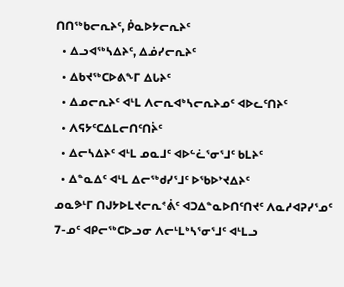ᑎᑎᖅᑲᓕᕆᔨᑦ, ᑮᓇᐅᔭᓕᕆᔨᑦ
  • ᐃᓗᐊᖅᓴᐃᔨᑦ, ᐃᓅᓯᓕᕆᔨᑦ
  • ᐃᑲᔪᖅᑕᐅᕕᖕᒥ ᐃᒐᔨᑦ
  • ᐃᓄᓕᕆᔨᑦ ᐊᒻᒪ ᐱᓕᕆᐊᒃᓴᓕᕆᔨᓄᑦ ᐊᐅᓚᑦᑎᔨᑦ
  • ᐱᕋᔭᑦᑕᐃᒪᓕᑎᑦᑎᔩᑦ
  • ᐃᓕᓴᐃᔨᑦ ᐊᒻᒪ ᓄᓇᒧᑦ ᐊᐅᓪᓛᕐᓂᕐᒧᑦ ᑲᒪᔨᑦ
  • ᐃᓐᓇᐃᑦ ᐊᒻᒪ ᐃᓕᖅᑯᓯᕐᒧᑦ ᐅᖃᐅᔾᔪᐃᔨᑦ
ᓄᓇᕗᒻᒥ ᑎᒍᔭᐅᒪᔪᓕᕆᕝᕖᑦ ᐊᑐᐃᓐᓇᐅᑎᑦᑎᔪᑦ ᐱᓇᓱᐊᕈᓯᕐᓄᑦ 7-ᓄᑦ ᐊᑭᓕᖅᑕᐅᓗᓂ ᐱᓕᒻᒪᒃᓴᕐᓂᕐᒧᑦ ᐊᒻᒪᓗ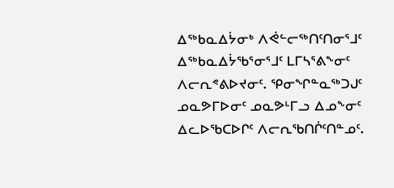ᐃᖅᑲᓇᐃᔮᓂᒃ ᐱᕚᓪᓕᖅᑎᑦᑎᓂᕐᒧᑦ ᐃᖅᑲᓇᐃᔮᖃᕐᓂᕐᒧᑦ ᒪᒥᓴᕐᕕᖕᓂᑦ ᐱᓕᕆᕝᕕᐅᔪᓂᑦ. ᕿᓂᖏᓐᓇᖅᑐᒍᑦ ᓄᓇᕗᒥᐅᓂᑦ ᓄᓇᕗᒻᒥᓗ ᐃᓄᖕᓂᑦ ᐃᓚᐅᖃᑕᐅᒋᑦ ᐱᓕᕆᖃᑎᒌᑦᑎᓐᓄᑦ.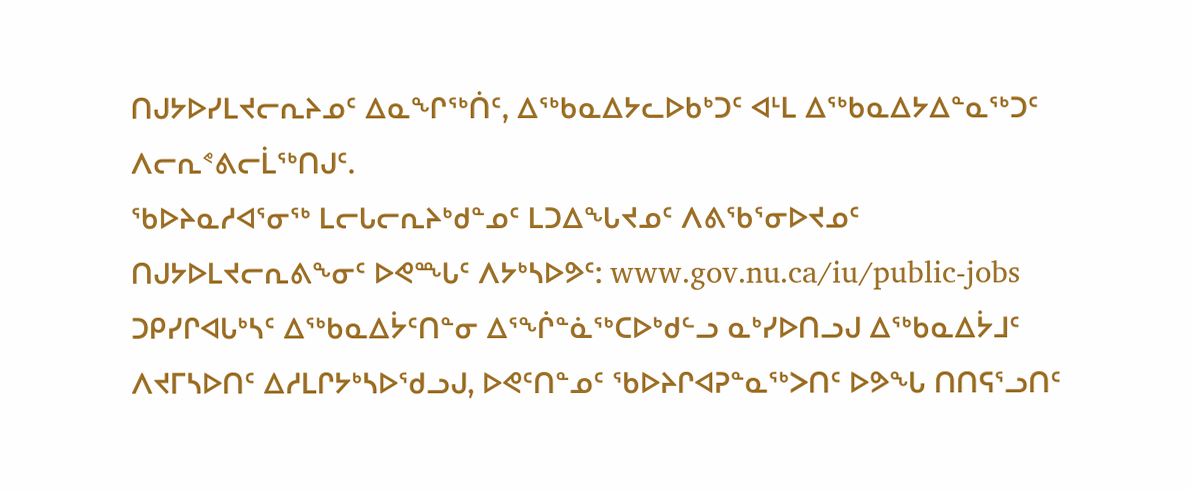ᑎᒍᔭᐅᓯᒪᔪᓕᕆᔨᓄᑦ ᐃᓇᖏᖅᑏᑦ, ᐃᖅᑲᓇᐃᔭᓚᐅᑲᒃᑐᑦ ᐊᒻᒪ ᐃᖅᑲᓇᐃᔭᐃᓐᓇᖅᑐᑦ ᐱᓕᕆᕝᕕᓕᒫᖅᑎᒍᑦ.
ᖃᐅᔨᓇᓱᐊᕐᓂᖅ ᒪᓕᒐᓕᕆᔨᒃᑯᓐᓄᑦ ᒪᑐᐃᖓᔪᓄᑦ ᐱᕕᖃᕐᓂᐅᔪᓄᑦ ᑎᒍᔭᐅᒪᔪᓕᕆᕕᖕᓂᑦ ᐅᕙᙵᑦ ᐱᔭᒃᓴᐅᕗᑦ: www.gov.nu.ca/iu/public-jobs
ᑐᑭᓯᒋᐊᒐᒃᓴᑦ ᐃᖅᑲᓇᐃᔮᑦᑎᓐᓂ ᐃᕐᖐᓐᓈᖅᑕᐅᒃᑯᓪᓗ ᓇᒃᓯᐅᑎᓗᒍ ᐃᖅᑲᓇᐃᔮᒧᑦ ᐱᔪᒥᓴᐅᑎᑦ ᐃᓱᒪᒋᔭᒃᓴᐅᖁᓗᒍ, ᐅᕙᑦᑎᓐᓄᑦ ᖃᐅᔨᒋᐊᕈᓐᓇᖅᐳᑎᑦ ᐅᕗᖓ ᑎᑎᕋᕐᓗᑎᑦ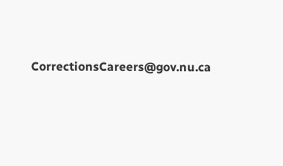CorrectionsCareers@gov.nu.ca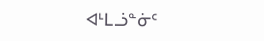ᐊᒻᒪᓘᓐᓃᑦ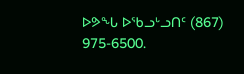ᐅᕗᖓ ᐅᖃᓗᒡᓗᑎᑦ (867) 975-6500.